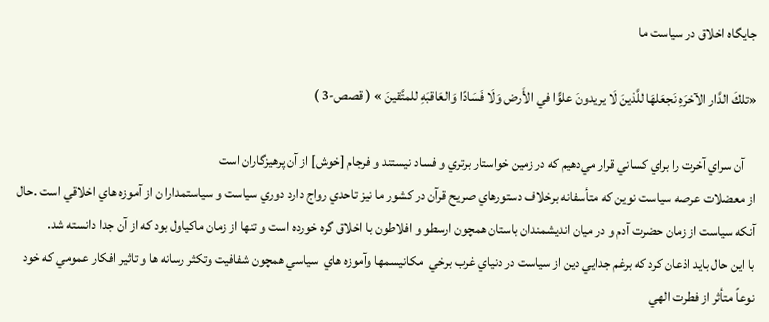جايگاه اخلا‌ق در سياست ما

«تلكَ الدَّار الآخرَهِ نَجعَلهَا للَّذينَ لَا يريدونَ علوًّا في الأَرض وَلَا فَسَادًا وَالعَاقبَهِ للمتَّقينَ » ( قصص-3 )

    آن سراي آخرت را براي كساني قرار مي‌دهيم كه در زمين خواستار برتري و فساد نيستند و فرجام [خوش] از آن پرهيزگاران است ‌
از معضلا‌ت عرصه سياست نوين كه متأسفانه برخلا‌ف دستورهاي صريح قرآن در كشور ما نيز تاحدي رواج دارد دوري سياست و سياستمدارا ن از آموزه هاي اخلا‌قي است .حال آنكه سياست از زمان حضرت آدم و در ميان انديشمندان باستان همچون ارسطو و افلا‌طون با اخلا‌ق گره خورده است و تنها از زمان ماكياول بود كه از آن جدا دانسته شد.
با اين حال بايد اذعان كرد كه برغم جدايي دين از سياست در دنياي غرب برخي  مكانيسمها وآموزه هاي  سياسي همچون شفافيت‌ وتكثر رسانه ها و تاثير افكار عمومي كه خود نوعاً متأثر از فطرت الهي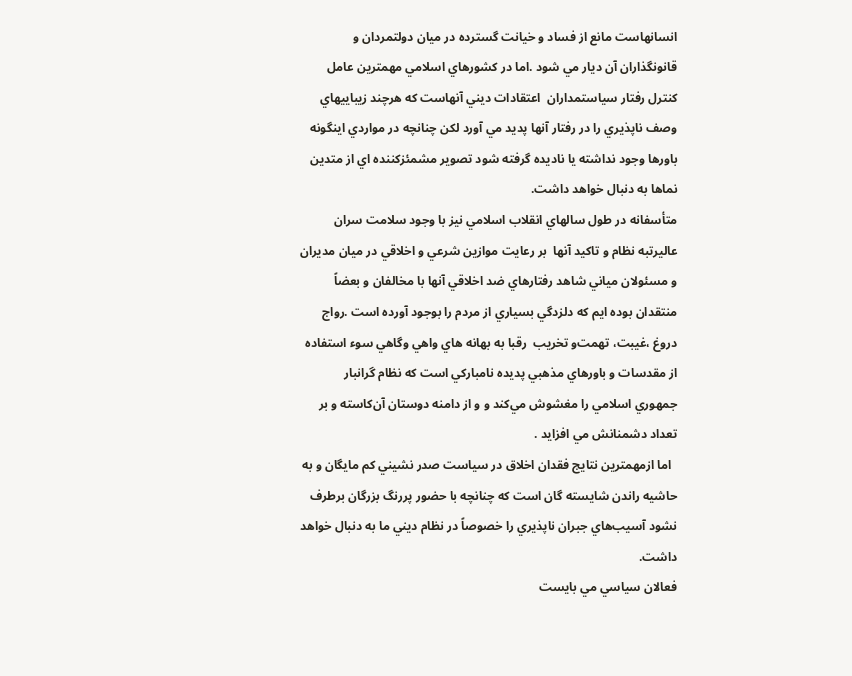انسانهاست مانع از فساد و خيانت گسترده در ميان دولتمردان و قانونگذاران آن ديار مي شود .اما در كشورهاي اسلا‌مي مهمترين عامل كنترل رفتار سياستمداران  اعتقادات ديني آنهاست كه هرچند زيباييهاي وصف ناپذيري را در رفتار آنها پديد مي آورد لكن چنانچه در مواردي اينگونه باورها وجود نداشته يا ناديده گرفته شود تصوير مشمئزكننده اي از متدين نماها به دنبال خواهد داشت.
متأسفانه در طول سالهاي انقلا‌ب اسلا‌مي نيز با وجود سلا‌مت سران عاليرتبه نظام و تاكيد آنها  بر رعايت موازين شرعي و اخلا‌قي در ميان مديران و مسئولا‌ن مياني شاهد رفتارهاي ضد اخلا‌قي آنها با مخالفان و بعضاً منتقدان بوده ايم كه دلزدگي بسياري از مردم را بوجود آورده است .رواج دروغ ،غيبت، تهمت‌و تخريب  رقبا به بهانه هاي واهي وگاهي سوء استفاده از مقدسات و باورهاي مذهبي پديده نامباركي است كه نظام گرانبار جمهوري اسلا‌مي را مغشوش مي‌كند و و از دامنه دوستان آن‌كاسته و بر تعداد دشمنانش مي افزايد .
  اما ازمهمترين نتايج فقدان اخلا‌ق در سياست صدر نشيني كم مايگان و به حاشيه راندن شايسته گان است كه چنانچه با حضور پررنگ بزرگان برطرف نشود آسيب‌هاي جبران ناپذيري را خصوصاً در نظام ديني ما به دنبال خواهد داشت.
فعالا‌ن سياسي مي بايست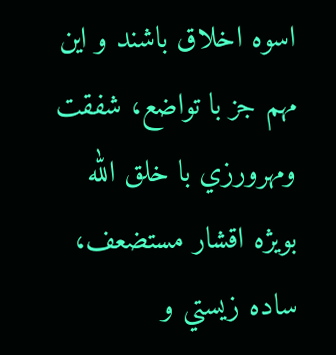اسوه اخلا‌ق باشند و اين مهم جز با تواضع، شفقت ومهرورزي با خلق الله بويژه اقشار مستضعف، ساده زيستي و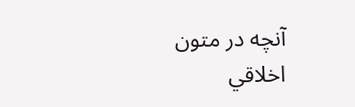آنچه در متون اخلا‌قي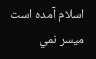اسلا‌م آمده است ميسر نمي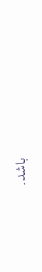باشد.